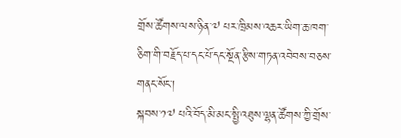གྲོས་ཚོགས་ལས་ཉིན་༧ པར་ཁྲིམས་འཆར་ཡིག་ཆ་ཁག་ཅིག་གི་བརྗོད་པ་དང་པོ་དང་སྔོན་རྩིས་གཏན་འབེབས་བཅས་གནང་སོང་།
སྐབས་༡༧ པའི་བོད་མི་མང་སྤྱི་འཐུས་ལྷན་ཚོགས་ཀྱི་གྲོས་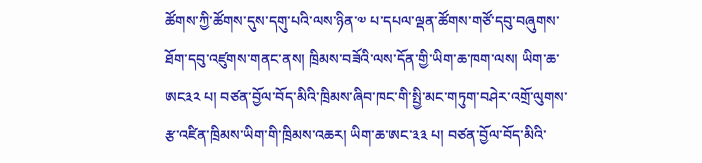ཚོགས་ཀྱི་ཚོགས་དུས་དགུ་པའི་ལས་ཉིན་༧ པ་དཔལ་ལྡན་ཚོགས་གཙོ་དབུ་བཞུགས་ཐོག་དབུ་འཛུགས་གནང་ནས། ཁྲིམས་བཟོའི་ལས་དོན་གྱི་ཡིག་ཆ་ཁག་ལས། ཡིག་ཆ་ཨང༣༢ པ། བཙན་བྱོལ་བོད་མིའི་ཁྲིམས་ཞིབ་ཁང་གི་སྤྱི་མང་གཏུག་བཤེར་འགྲོ་ལུགས་རྩ་འཛིན་ཁྲིམས་ཡིག་གི་ཁྲིམས་འཆར། ཡིག་ཆ་ཨང་༣༣ པ། བཙན་བྱོལ་བོད་མིའི་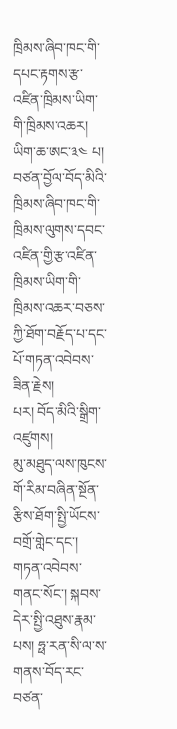ཁྲིམས་ཞིབ་ཁང་གི་དཔང་རྟགས་རྩ་འཛིན་ཁྲིམས་ཡིག་གི་ཁྲིམས་འཆར།  ཡིག་ཆ་ཨང་༣༤ པ། བཙན་བྱོལ་བོད་མིའི་ཁྲིམས་ཞིབ་ཁང་གི་ཁྲིམས་ལུགས་དབང་འཛིན་གྱི་རྩ་འཛིན་ཁྲིམས་ཡིག་གི་ཁྲིམས་འཆར་བཅས་ཀྱི་ཐོག་བརྗོད་པ་དང་པོ་གཏན་འབེབས་ཟིན་རྗེས།
པར། བོད་མིའི་སྒྲིག་འཛུགས།
མུ་མཐུད་ལས་ཁུངས་གོ་རིམ་བཞིན་སྔོན་རྩིས་ཐོག་སྤྱི་ཡོངས་བགྲོ་གླེང་དང་། གཏན་འབེབས་གནང་སོང་། སྐབས་དེར་སྤྱི་འཐུས་རྣམ་པས། ཧྥ་རན་སི་ལ་ས་གནས་བོད་རང་བཙན་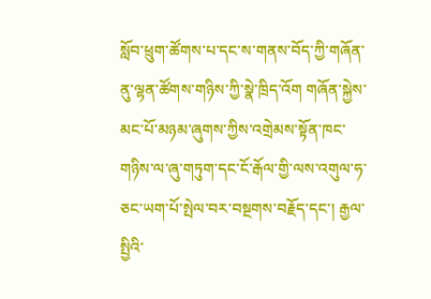སློབ་ཕྲུག་ཚོགས་པ་དང་ས་གནས་བོད་ཀྱི་གཞོན་ནུ་ལྷན་ཚོགས་གཉིས་ཀྱི་སྣེ་ཁྲིད་འོག གཞོན་སྐྱེས་མང་པོ་མཉམ་ཞུགས་ཀྱིས་འགྲེམས་སྟོན་ཁང་གཉིས་ལ་ཞུ་གཏུག་དང་ངོ་རྒོལ་གྱི་ལས་འགུལ་ཧ་ཅང་ཡག་པོ་སྤེལ་བར་བསྔགས་བརྗོད་དང་། རྒྱལ་སྤྱིའི་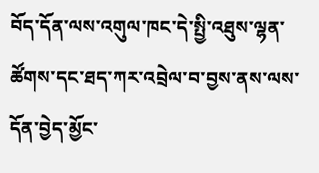བོད་དོན་ལས་འགུལ་ཁང་དེ་སྤྱི་འཐུས་ལྷན་ཚོགས་དང་ཐད་ཀར་འབྲེལ་བ་བྱས་ནས་ལས་དོན་བྱེད་མྱོང་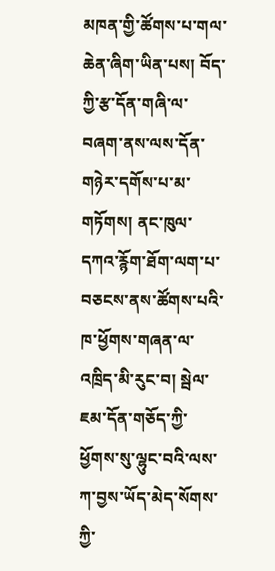མཁན་གྱི་ཚོགས་པ་གལ་ཆེན་ཞིག་ཡིན་པས། བོད་ཀྱི་རྩ་དོན་གཞི་ལ་བཞག་ནས་ལས་དོན་གཉེར་དགོས་པ་མ་གཏོགས། ནང་ཁུལ་དཀའ་རྙོག་ཐོག་ལག་པ་བཅངས་ནས་ཚོགས་པའི་ཁ་ཕྱོགས་གཞན་ལ་འཁྲིད་མི་རུང་བ། སྦེལ་ཇམ་དོན་གཅོད་ཀྱི་ཕྱོགས་སུ་ལྷུང་བའི་ལས་ཀ་བྱས་ཡོད་མེད་སོགས་ཀྱི་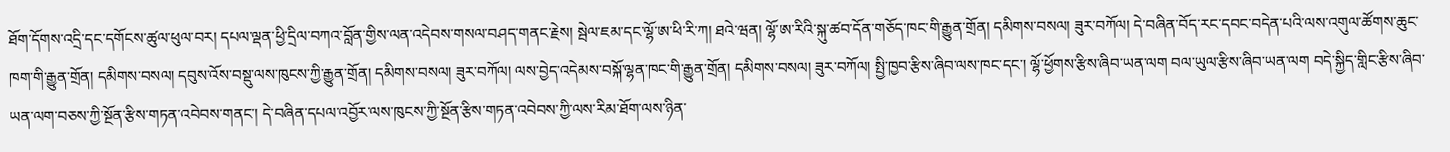ཐོག་དོགས་འདྲི་དང་དགོངས་ཚུལ་ཕུལ་བར། དཔལ་ལྡན་ཕྱི་དྲིལ་བཀའ་བློན་གྱིས་ལན་འདེབས་གསལ་བཤད་གནང་རྗེས། སྦེལ་ཇམ་དང་ལྷོ་ཨ་ཕི་རི་ཀ། ཐའེ་ཝན། ལྷོ་ཨ་རིའི་སྐུ་ཚབ་དོན་གཅོད་ཁང་གི་རྒྱུན་གྲོན། དམིགས་བསལ། ཟུར་བཀོལ། དེ་བཞིན་བོད་རང་དབང་བདེན་པའི་ལས་འགུལ་ཚོགས་ཆུང་ཁག་གི་རྒྱུན་གྲོན། དམིགས་བསལ། དབུས་འོས་བསྡུ་ལས་ཁུངས་ཀྱི་རྒྱུན་གྲོན། དམིགས་བསལ། ཟུར་བཀོལ། ལས་བྱེད་འདེམས་བསྐོ་ལྷན་ཁང་གི་རྒྱུན་གྲོན། དམིགས་བསལ། ཟུར་བཀོལ། སྤྱི་ཁྱབ་རྩིས་ཞིབ་ལས་ཁང་དང་། ལྷོ་ཕྱོགས་རྩིས་ཞིབ་ཡན་ལག བལ་ཡུལ་རྩིས་ཞིབ་ཡན་ལག བདེ་སྐྱིད་གླིང་རྩིས་ཞིབ་ཡན་ལག་བཅས་ཀྱི་སྔོན་རྩིས་གཏན་འབེབས་གནང་། དེ་བཞིན་དཔལ་འབྱོར་ལས་ཁུངས་ཀྱི་སྔོན་རྩིས་གཏན་འབེབས་ཀྱི་ལས་རིམ་ཐོག་ལས་ཉིན་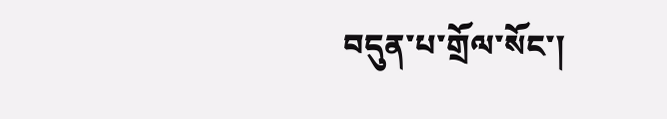བདུན་པ་གྲོལ་སོང་།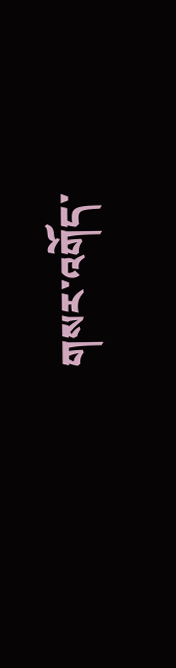གསར་འགོད་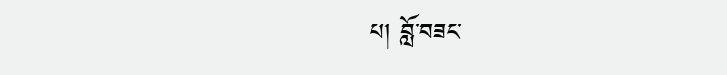པ། བློ་བཟང་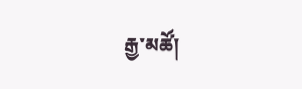རྒྱ་མཚོ།